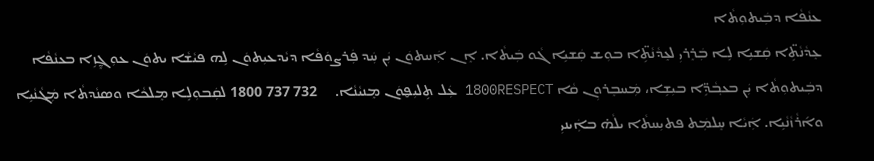ܥܢܵܦܵܐ ܕܒܲܝܬܘܼܬܵܐ
ܥܸܕܵܢܵܬܹ̈ܐ ܩܲܫܝܹܐ ܠܹܐ ܒܲܪܸܪܝܼ ܠܥܸܕܵܢܵܬܹ̈ܐ ܒܘܼܫ ܩܲܫܝܹܐ ܓܵܘ ܒܲܝܬܵܐ. ܐܸܢ ܐܲܚܬܘܿܢ ܝܲܢ ܚܲܕ ܦܲܪܨܘܿܦܵܐ ܕܝܵܕܥܝܼܬܘܿܢ ܠܹܗ ܦܝܵܫܵܐ ܝܬܘܿܢ ܥܘܼܓ̰ܸܙܹܐ ܒܥܢܵܦܵܐ ܕܒܲܝܬܘܼܬܵܐ ܝܲܢ ܒܥܒ݂ܵܕܹ̈ܐ ܒܝܼܫܹܐ، ܡܲܚܒܸܪܘܼܢ ܩܵܐ 1800RESPECT ܥܲܠ ܬܹܠܝܼܦ̮ܘܿܢ ܡܸܢܝܵܢܵܐ.     732 737 1800 ܠܩܲܒܘܼܠܹܐ ܡܸܠܟܵܐ ܘܣܢܵܕܬܵܐ ܡܲܓܵܢܵܝܹܐ ܘܐ݇ܪܵܙܵܢܵܝܹܐ. ܐܲܝܵܐ ܚܸܠܡܲܬ ܦܬܝܼܚܬܵܐ ܝܠܵܗ̇ ܒܐܲܝܢܝܼ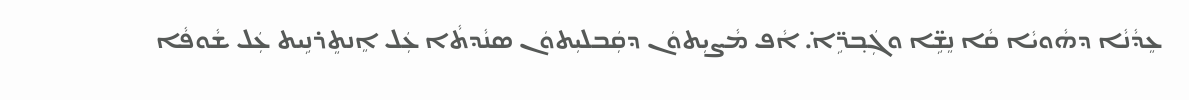ܥܸܕܵܢܵܐ ܕܗܵܘܝܵܐ ܩܵܐ ܢܸܫܹ̈ܐ ܘܓܲܒ݂ܪܹ̈ܐ.̇ ܐܵܦ ܡܵܨܝܼܬܘܿܢ ܕܩܲܒܠܝܼܬܘܿܢ ܣܢܵܕܬܵܐ ܥܲܠ ܐܸܢܬܸܪܢܹܝܬ ܥܲܠ ܫܵܘܦܵܐ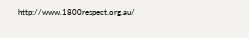http://www.1800respect.org.au/